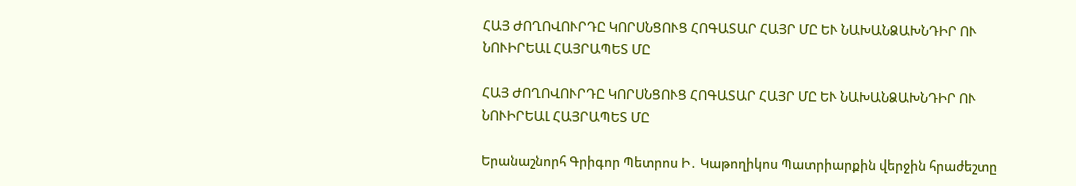ՀԱՅ ԺՈՂՈՎՈՒՐԴԸ ԿՈՐՍՆՑՈՒՑ ՀՈԳԱՏԱՐ ՀԱՅՐ ՄԸ ԵՒ ՆԱԽԱՆՁԱԽՆԴԻՐ ՈՒ ՆՈՒԻՐԵԱԼ ՀԱՅՐԱՊԵՏ ՄԸ

ՀԱՅ ԺՈՂՈՎՈՒՐԴԸ ԿՈՐՍՆՑՈՒՑ ՀՈԳԱՏԱՐ ՀԱՅՐ ՄԸ ԵՒ ՆԱԽԱՆՁԱԽՆԴԻՐ ՈՒ ՆՈՒԻՐԵԱԼ ՀԱՅՐԱՊԵՏ ՄԸ

Երանաշնորհ Գրիգոր Պետրոս Ի․ Կաթողիկոս Պատրիարքին վերջին հրաժեշտը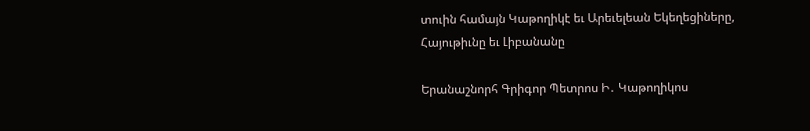տուին համայն Կաթողիկէ եւ Արեւելեան Եկեղեցիները, Հայութիւնը եւ Լիբանանը

Երանաշնորհ Գրիգոր Պետրոս Ի․ Կաթողիկոս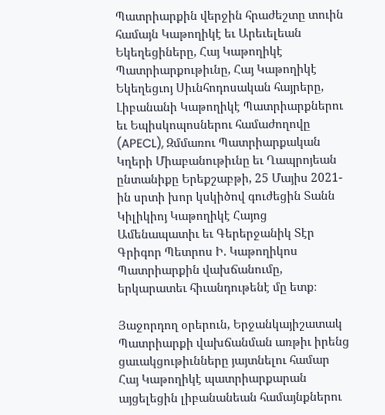Պատրիարքին վերջին հրաժեշտը տուին համայն Կաթողիկէ եւ Արեւելեան Եկեղեցիները, Հայ Կաթողիկէ Պատրիարքութիւնը, Հայ Կաթողիկէ Եկեղեցւոյ Սիւնհոդոսական հայրերը, Լիբանանի Կաթողիկէ Պատրիարքներու եւ Եպիսկոպոսներու համաժողովը (APECL), Զմմառու Պատրիարքական Կղերի Միաբանութիւնը եւ Ղապրոյեան ընտանիքը Երեքշաբթի, 25 Մայիս 2021-ին սրտի խոր կսկիծով գուժեցին Տանն Կիլիկիոյ Կաթողիկէ Հայոց Ամենապատիւ եւ Գերերջանիկ Տէր Գրիգոր Պետրոս Ի. Կաթողիկոս Պատրիարքին վախճանումը, երկարատեւ հիւանդութենէ մը ետք։

Յաջորդող օրերուն, Երջանկայիշատակ Պատրիարքի վախճանման առթիւ իրենց ցաւակցութիւնները յայտնելու համար Հայ Կաթողիկէ պատրիարքարան այցելեցին լիբանանեան համայնքներու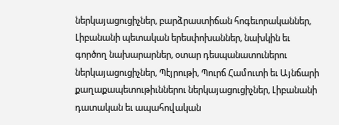ներկայացուցիչներ, բարձրաստիճան հոգեւորականներ, Լիբանանի պետական երեսփոխաններ, նախկին եւ գործող նախարարներ, օտար դեսպանատուներու ներկայացուցիչներ, Պէյրութի, Պուրճ Համուտի եւ Այնճարի քաղաքապետութիւններու ներկայացուցիչներ, Լիբանանի դատական եւ ապահովական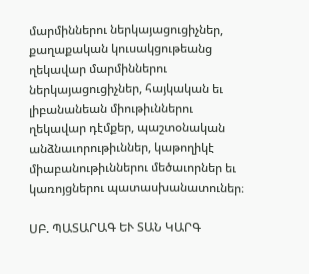մարմիններու ներկայացուցիչներ, քաղաքական կուսակցութեանց ղեկավար մարմիններու ներկայացուցիչներ, հայկական եւ լիբանանեան միութիւններու ղեկավար դէմքեր, պաշտօնական անձնաւորութիւններ, կաթողիկէ միաբանութիւններու մեծաւորներ եւ կառոյցներու պատասխանատուներ։

ՍԲ. ՊԱՏԱՐԱԳ ԵՒ ՏԱՆ ԿԱՐԳ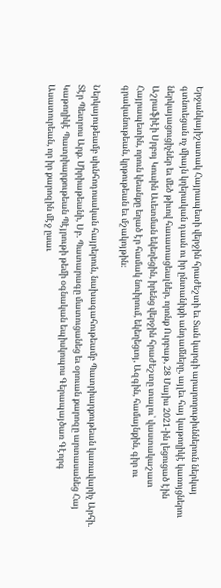Երջանկայիշատակ Հայրապետի վերջին հրաժեշտի եւ Տան կարգի արարողութիւններուն ներկայ գտնուեցան ոչ միայն կղերական դասն ու իր ընտանիքի անդամները, այլեւ հայ կաթողիկէ կառոյցներու ներկայացուցիչներ եւ մեծ թիւով հաւատացեալներ, որոնք Ուրբաթ, 28 Մայիս 2021-ին լեցուցած էին Աշրաֆիէի Սրբոյ Կուսին Աւետման եկեղեցին, իրենց վերջին հրաժեշտը տալու՝ վաստակաշատ Հայրապետին, որուն կեանքը եղած էր համակ նուիրում, եկեղեցւոյ, Ազգին, համայնքին, գիր ու գրականութեան, կրթութեան եւ մշակոյթին։

Ներկայութեամբ սիւնհոդոսական հայրերուն, նախագահութեամբ Պատրիարքութեան կառավարիչ Արհի. Տէր Պետրոս Արք. Միրիաթեանի, Սբ. Պատարագը մատուցանեց եւ օրուան քարոզը արտասանեց Հայ Կաթողիկէ Պատրիարքութեան Պէյրութի թեմի օգնական եպիսկոպոս Գերապայծառ Գէորգ Ասատուրեան, որ իր քարոզին մէջ ըսաւ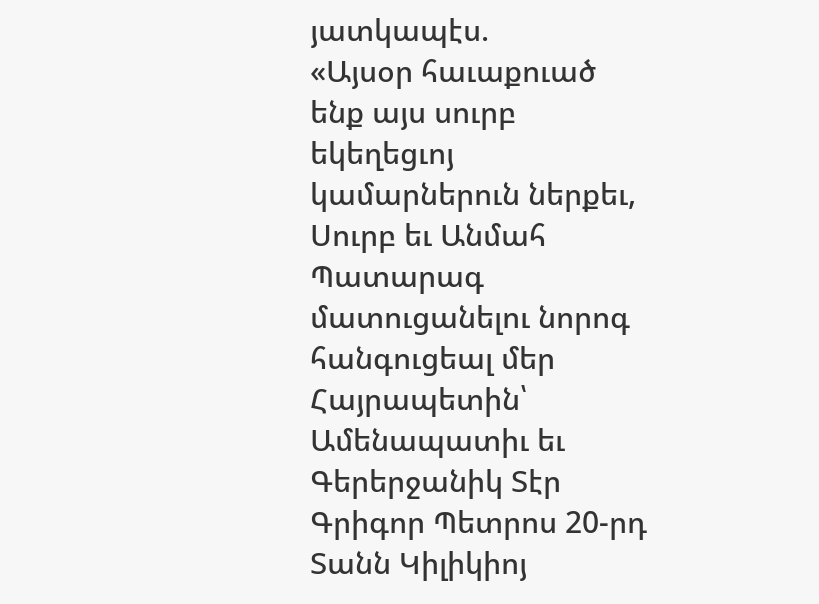յատկապէս.
«Այսօր հաւաքուած ենք այս սուրբ եկեղեցւոյ կամարներուն ներքեւ, Սուրբ եւ Անմահ Պատարագ մատուցանելու նորոգ հանգուցեալ մեր Հայրապետին՝ Ամենապատիւ եւ Գերերջանիկ Տէր Գրիգոր Պետրոս 20-րդ Տանն Կիլիկիոյ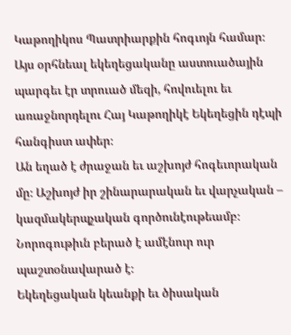Կաթողիկոս Պատրիարքին հոգւոյն համար։
Այս օրհնեալ եկեղեցականը աստուածային պարգեւ էր տրուած մեզի, հովուելու եւ առաջնորդելու Հայ Կաթողիկէ Եկեղեցին դէպի հանգիստ ափեր։
Ան եղած է ժրաջան եւ աշխոյժ հոգեւորական մը։ Աշխոյժ իր շինարարական եւ վարչական – կազմակերպչական գործունէութեամբ։ Նորոգութիւն բերած է ամէնուր ուր պաշտօնավարած է։
Եկեղեցական կեանքի եւ ծիսական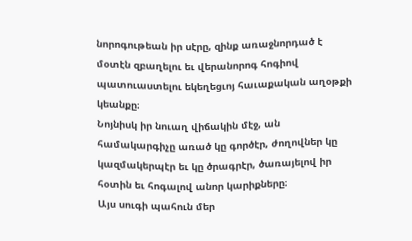նորոգութեան իր սէրը, զինք առաջնորդած է մօտէն զբաղելու եւ վերանորոգ հոգիով պատուաստելու եկեղեցւոյ հաւաքական աղօթքի կեանքը։
Նոյնիսկ իր նուաղ վիճակին մէջ, ան համակարգիչը առած կը գործէր, ժողովներ կը կազմակերպէր եւ կը ծրագրէր, ծառայելով իր հօտին եւ հոգալով անոր կարիքները։
Այս սուգի պահուն մեր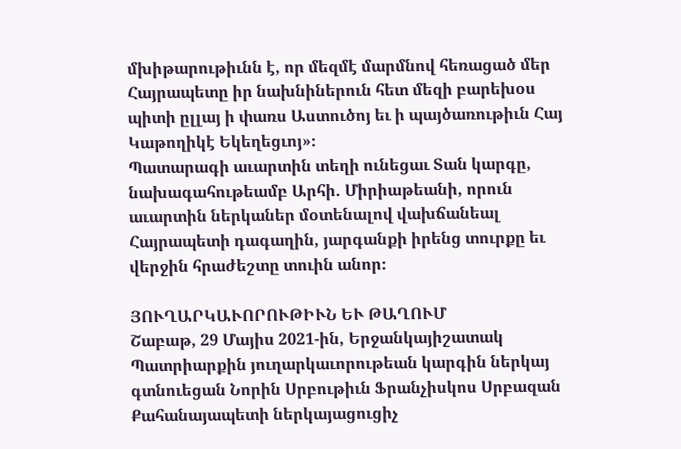մխիթարութիւնն է, որ մեզմէ մարմնով հեռացած մեր Հայրապետը իր նախնիներուն հետ մեզի բարեխօս պիտի ըլլայ ի փառս Աստուծոյ եւ ի պայծառութիւն Հայ Կաթողիկէ Եկեղեցւոյ»։
Պատարագի աւարտին տեղի ունեցաւ Տան կարգը, նախագահութեամբ Արհի. Միրիաթեանի, որուն աւարտին ներկաներ մօտենալով վախճանեալ Հայրապետի դագաղին, յարգանքի իրենց տուրքը եւ վերջին հրաժեշտը տուին անոր։

ՅՈՒՂԱՐԿԱՒՈՐՈՒԹԻՒՆ ԵՒ ԹԱՂՈՒՄ
Շաբաթ, 29 Մայիս 2021-ին, Երջանկայիշատակ Պատրիարքին յուղարկաւորութեան կարգին ներկայ գտնուեցան Նորին Սրբութիւն Ֆրանչիսկոս Սրբազան Քահանայապետի ներկայացուցիչ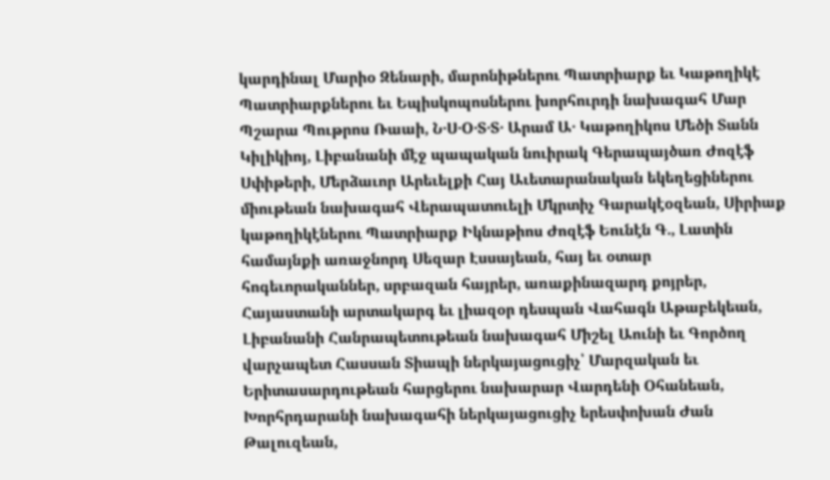կարդինալ Մարիօ Զենարի, մարոնիթներու Պատրիարք եւ Կաթողիկէ Պատրիարքներու եւ Եպիսկոպոսներու խորհուրդի նախագահ Մար Պշարա Պութրոս Ռաաի, Ն·Ս·Օ·Տ·Տ· Արամ Ա· Կաթողիկոս Մեծի Տանն Կիլիկիոյ, Լիբանանի մէջ պապական նուիրակ Գերապայծառ Ժոզէֆ Սփիթերի, Մերձաւոր Արեւելքի Հայ Աւետարանական եկեղեցիներու միութեան նախագահ Վերապատուելի Մկրտիչ Գարակէօզեան, Սիրիաք կաթողիկէներու Պատրիարք Իկնաթիոս Ժոզէֆ Եունէն Գ., Լատին համայնքի առաջնորդ Սեզար Էսսայեան, հայ եւ օտար հոգեւորականներ, սրբազան հայրեր, առաքինազարդ քոյրեր, Հայաստանի արտակարգ եւ լիազօր դեսպան Վահագն Աթաբեկեան, Լիբանանի Հանրապետութեան նախագահ Միշել Աունի եւ Գործող վարչապետ Հասսան Տիապի ներկայացուցիչ՝ Մարզական եւ Երիտասարդութեան հարցերու նախարար Վարդենի Օհանեան, Խորհրդարանի նախագահի ներկայացուցիչ երեսփոխան Ժան Թալուզեան,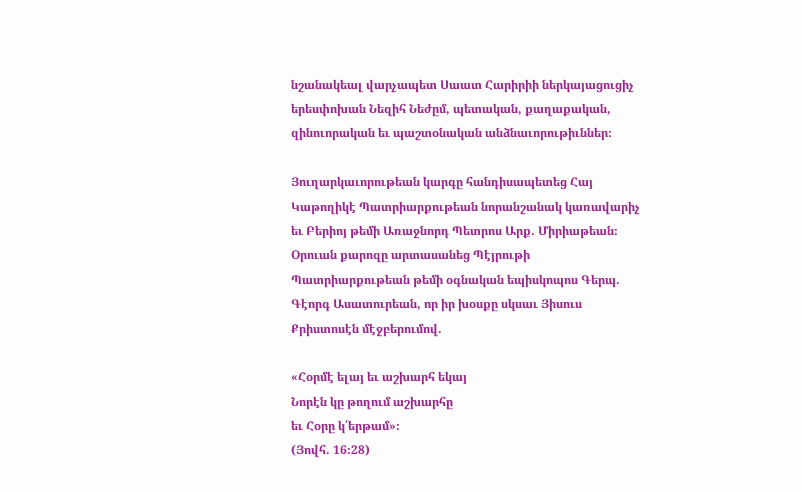նշանակեալ վարչապետ Սաատ Հարիրիի ներկայացուցիչ երեսփոխան Նեզիհ Նեժըմ, պետական, քաղաքական, զինուորական եւ պաշտօնական անձնաւորութիւններ։

Յուղարկաւորութեան կարգը հանդիսապետեց Հայ Կաթողիկէ Պատրիարքութեան նորանշանակ կառավարիչ եւ Բերիոյ թեմի Առաջնորդ Պետրոս Արք. Միրիաթեան։ Օրուան քարոզը արտասանեց Պէյրութի Պատրիարքութեան թեմի օգնական եպիսկոպոս Գերպ. Գէորգ Ասատուրեան, որ իր խօսքը սկսաւ Յիսուս Քրիստոսէն մէջբերումով.

«Հօրմէ ելայ եւ աշխարհ եկայ
Նորէն կը թողում աշխարհը
եւ Հօրը կ՛երթամ»։
(Յովհ. 16։28)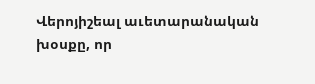Վերոյիշեալ աւետարանական խօսքը, որ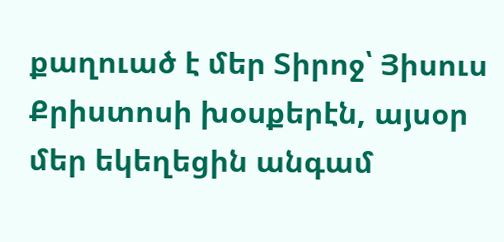քաղուած է մեր Տիրոջ՝ Յիսուս Քրիստոսի խօսքերէն, այսօր մեր եկեղեցին անգամ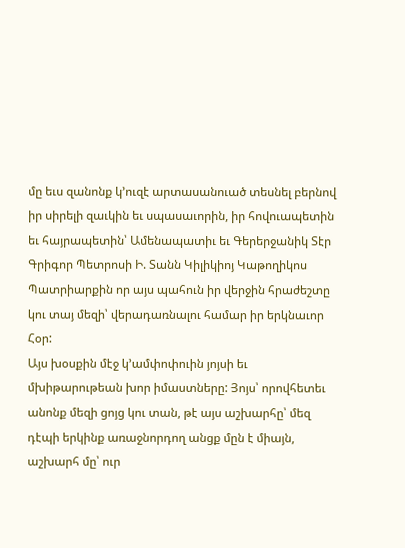մը եւս զանոնք կ’ուզէ արտասանուած տեսնել բերնով իր սիրելի զաւկին եւ սպասաւորին, իր հովուապետին եւ հայրապետին՝ Ամենապատիւ եւ Գերերջանիկ Տէր Գրիգոր Պետրոսի Ի. Տանն Կիլիկիոյ Կաթողիկոս Պատրիարքին որ այս պահուն իր վերջին հրաժեշտը կու տայ մեզի՝ վերադառնալու համար իր երկնաւոր Հօր:
Այս խօսքին մէջ կ’ամփոփուին յոյսի եւ մխիթարութեան խոր իմաստները: Յոյս՝ որովհետեւ անոնք մեզի ցոյց կու տան, թէ այս աշխարհը՝ մեզ դէպի երկինք առաջնորդող անցք մըն է միայն, աշխարհ մը՝ ուր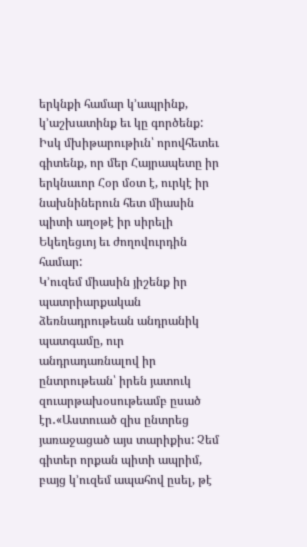երկնքի համար կ’ապրինք, կ’աշխատինք եւ կը գործենք: Իսկ մխիթարութիւն՝ որովհետեւ գիտենք, որ մեր Հայրապետը իր երկնաւոր Հօր մօտ է, ուրկէ իր նախնիներուն հետ միասին պիտի աղօթէ իր սիրելի Եկեղեցւոյ եւ ժողովուրդին համար:
Կ’ուզեմ միասին յիշենք իր պատրիարքական ձեռնադրութեան անդրանիկ պատգամը, ուր անդրադառնալով իր ընտրութեան՝ իրեն յատուկ զուարթախօսութեամբ ըսած էր․«Աստուած զիս ընտրեց յառաջացած այս տարիքիս: Չեմ գիտեր որքան պիտի ապրիմ, բայց կ’ուզեմ ապահով ըսել, թէ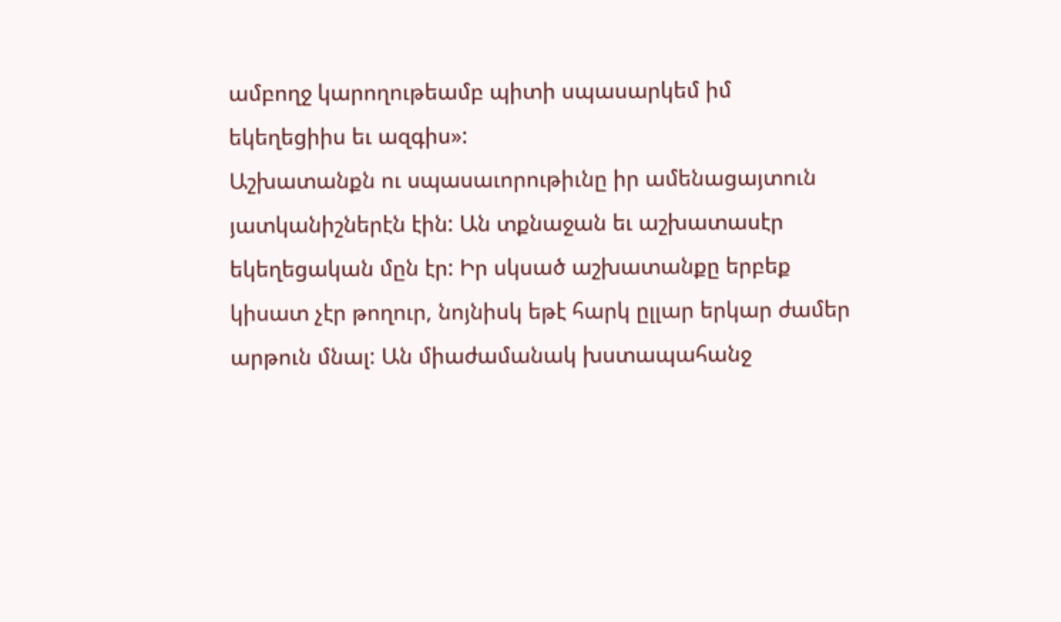ամբողջ կարողութեամբ պիտի սպասարկեմ իմ եկեղեցիիս եւ ազգիս»:
Աշխատանքն ու սպասաւորութիւնը իր ամենացայտուն յատկանիշներէն էին: Ան տքնաջան եւ աշխատասէր եկեղեցական մըն էր: Իր սկսած աշխատանքը երբեք կիսատ չէր թողուր, նոյնիսկ եթէ հարկ ըլլար երկար ժամեր արթուն մնալ: Ան միաժամանակ խստապահանջ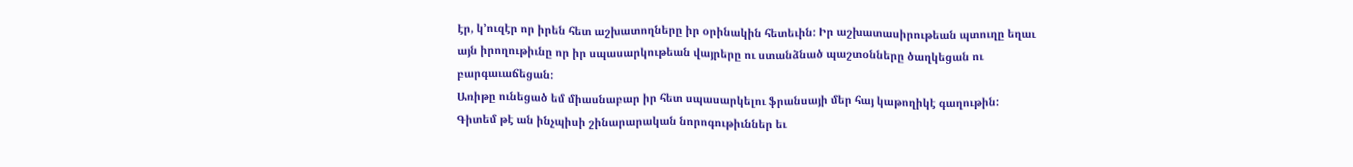էր, կ’ուզէր որ իրեն հետ աշխատողները իր օրինակին հետեւին: Իր աշխատասիրութեան պտուղը եղաւ այն իրողութիւնը որ իր սպասարկութեան վայրերը ու ստանձնած պաշտօնները ծաղկեցան ու բարգաւաճեցան:
Առիթը ունեցած եմ միասնաբար իր հետ սպասարկելու ֆրանսայի մեր հայ կաթողիկէ գաղութին: Գիտեմ թէ ան ինչպիսի շինարարական նորոգութիւններ եւ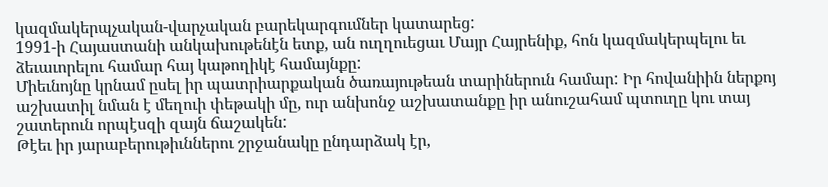կազմակերպչական-վարչական բարեկարգումներ կատարեց:
1991-ի Հայաստանի անկախութենէն ետք, ան ուղղուեցաւ Մայր Հայրենիք, հոն կազմակերպելու եւ ձեւաւորելու համար հայ կաթողիկէ համայնքը:
Միեւնոյնը կրնամ ըսել իր պատրիարքական ծառայութեան տարիներուն համար: Իր հովանիին ներքոյ աշխատիլ նման է մեղուի փեթակի մը, ուր անխոնջ աշխատանքը իր անուշահամ պտուղը կու տայ շատերուն որպէսզի զայն ճաշակեն:
Թէեւ իր յարաբերութիւններու շրջանակը ընդարձակ էր,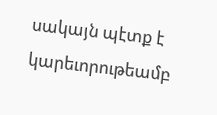սակայն պէտք է կարեւորութեամբ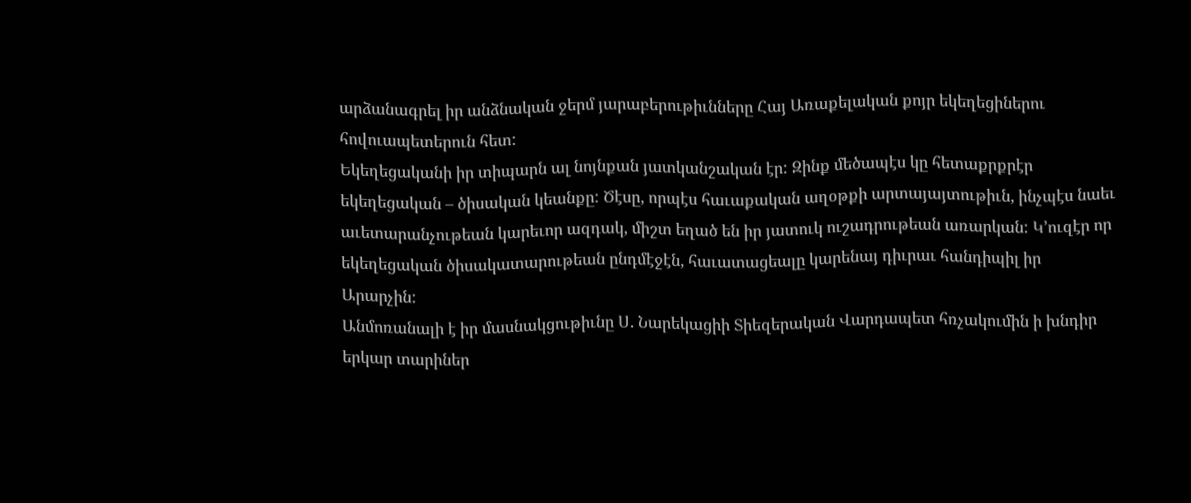արձանագրել իր անձնական ջերմ յարաբերութիւնները Հայ Առաքելական քոյր եկեղեցիներու հովուապետերուն հետ:
Եկեղեցականի իր տիպարն ալ նոյնքան յատկանշական էր: Զինք մեծապէս կը հետաքրքրէր եկեղեցական – ծիսական կեանքը: Ծէսը, որպէս հաւաքական աղօթքի արտայայտութիւն, ինչպէս նաեւ աւետարանչութեան կարեւոր ազդակ, միշտ եղած են իր յատուկ ուշադրութեան առարկան: Կ’ուզէր որ եկեղեցական ծիսակատարութեան ընդմէջէն, հաւատացեալը կարենայ դիւրաւ հանդիպիլ իր Արարչին:
Անմոռանալի է իր մասնակցութիւնը Ս. Նարեկացիի Տիեզերական Վարդապետ հռչակումին ի խնդիր երկար տարիներ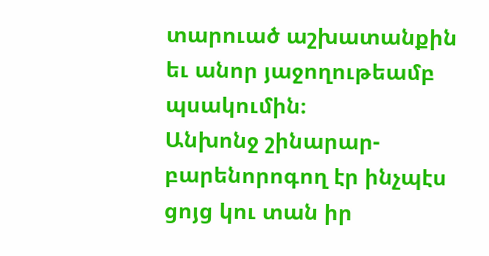տարուած աշխատանքին եւ անոր յաջողութեամբ պսակումին։
Անխոնջ շինարար-բարենորոգող էր ինչպէս ցոյց կու տան իր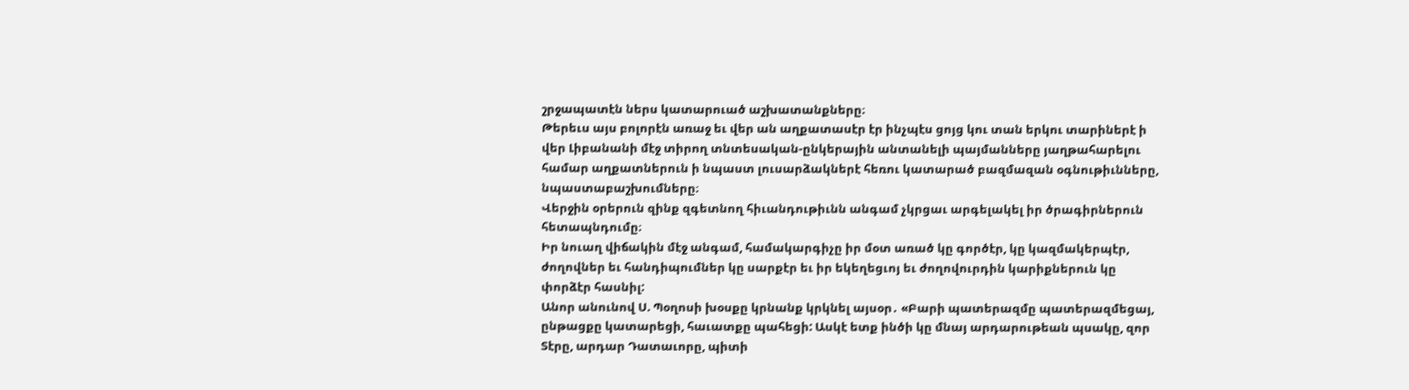շրջապատէն ներս կատարուած աշխատանքները։
Թերեւս այս բոլորէն առաջ եւ վեր ան աղքատասէր էր ինչպէս ցոյց կու տան երկու տարիներէ ի վեր Լիբանանի մէջ տիրող տնտեսական-ընկերային անտանելի պայմանները յաղթահարելու համար աղքատներուն ի նպաստ լուսարձակներէ հեռու կատարած բազմազան օգնութիւնները, նպաստաբաշխումները։
Վերջին օրերուն զինք զգետնող հիւանդութիւնն անգամ չկրցաւ արգելակել իր ծրագիրներուն հետապնդումը։
Իր նուաղ վիճակին մէջ անգամ, համակարգիչը իր մօտ առած կը գործէր, կը կազմակերպէր, ժողովներ եւ հանդիպումներ կը սարքէր եւ իր եկեղեցւոյ եւ ժողովուրդին կարիքներուն կը փորձէր հասնիլ:
Անոր անունով Ս. Պօղոսի խօսքը կրնանք կրկնել այսօր․ «Բարի պատերազմը պատերազմեցայ, ընթացքը կատարեցի, հաւատքը պահեցի: Ասկէ ետք ինծի կը մնայ արդարութեան պսակը, զոր Տէրը, արդար Դատաւորը, պիտի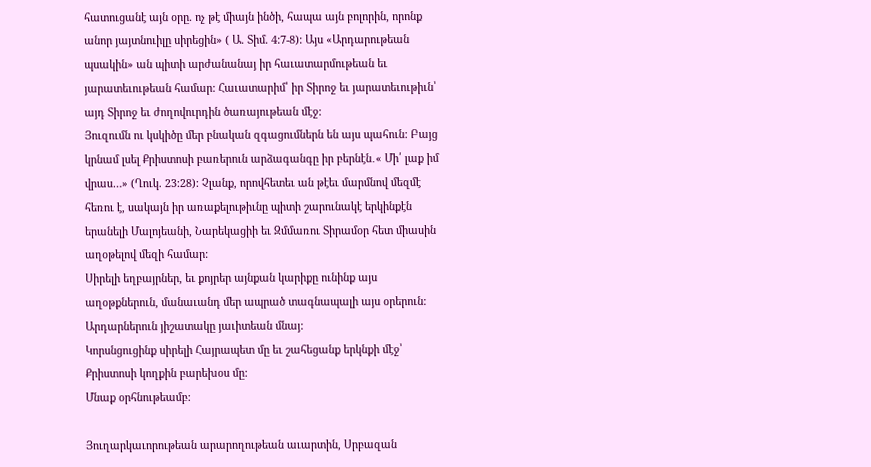հատուցանէ այն օրը. ոչ թէ միայն ինծի, հապա այն բոլորին, որոնք անոր յայտնուիլը սիրեցին» ( Ա. Տիմ. 4:7-8): Այս «Արդարութեան պսակին» ան պիտի արժանանայ իր հաւատարմութեան եւ յարատեւութեան համար: Հաւատարիմ՝ իր Տիրոջ եւ յարատեւութիւն՝ այդ Տիրոջ եւ ժողովուրդին ծառայութեան մէջ:
Յուզումն ու կսկիծը մեր բնական զգացումներն են այս պահուն: Բայց կրնամ լսել Քրիստոսի բառերուն արձագանգը իր բերնէն․« Մի՛ լաք իմ վրաս…» (Ղուկ. 23:28): Չլանք, որովհետեւ ան թէեւ մարմնով մեզմէ հեռու է, սակայն իր առաքելութիւնը պիտի շարունակէ երկինքէն երանելի Մալոյեանի, Նարեկացիի եւ Զմմառու Տիրամօր հետ միասին աղօթելով մեզի համար:
Սիրելի եղբայրներ, եւ քոյրեր այնքան կարիքը ունինք այս աղօթքներուն, մանաւանդ մեր ապրած տագնապալի այս օրերուն:
Արդարներուն յիշատակը յաւիտեան մնայ:
Կորսնցուցինք սիրելի Հայրապետ մը եւ շահեցանք երկնքի մէջ՝ Քրիստոսի կողքին բարեխօս մը:
Մնաք օրհնութեամբ:

Յուղարկաւորութեան արարողութեան աւարտին, Սրբազան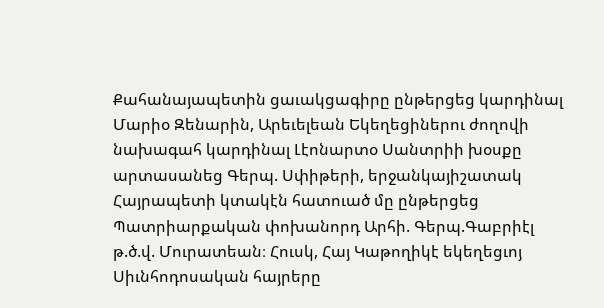Քահանայապետին ցաւակցագիրը ընթերցեց կարդինալ Մարիօ Զենարին, Արեւելեան Եկեղեցիներու ժողովի նախագահ կարդինալ Լէոնարտօ Սանտրիի խօսքը արտասանեց Գերպ. Սփիթերի, երջանկայիշատակ Հայրապետի կտակէն հատուած մը ընթերցեց Պատրիարքական փոխանորդ Արհի. Գերպ.Գաբրիէլ թ.ծ.վ. Մուրատեան։ Հուսկ, Հայ Կաթողիկէ եկեղեցւոյ Սիւնհոդոսական հայրերը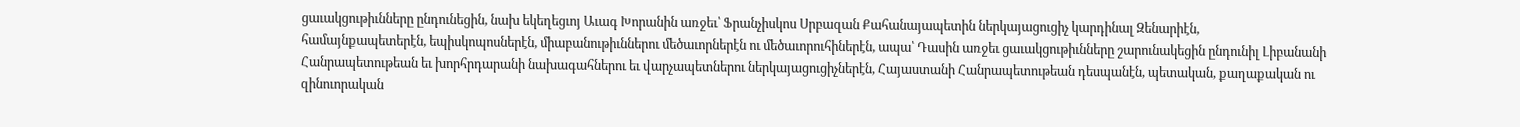ցաւակցութիւնները ընդունեցին, նախ եկեղեցւոյ Աւագ Խորանին առջեւ՝ Ֆրանչիսկոս Սրբազան Քահանայապետին ներկայացուցիչ կարդինալ Զենարիէն, համայնքապետերէն, եպիսկոպոսներէն, միաբանութիւններու մեծաւորներէն ու մեծաւորուհիներէն, ապա՝ Դասին առջեւ ցաւակցութիւնները շարունակեցին ընդունիլ Լիբանանի Հանրապետութեան եւ խորհրդարանի նախագահներու եւ վարչապետներու ներկայացուցիչներէն, Հայաստանի Հանրապետութեան դեսպանէն, պետական, քաղաքական ու զինուորական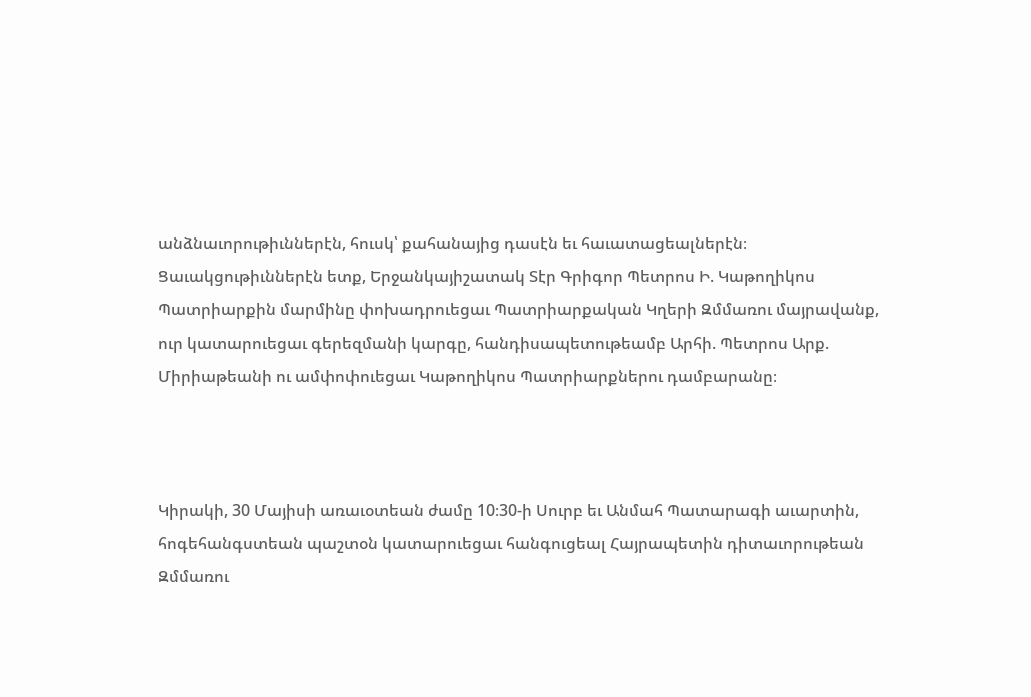անձնաւորութիւններէն, հուսկ՝ քահանայից դասէն եւ հաւատացեալներէն։
Ցաւակցութիւններէն ետք, Երջանկայիշատակ Տէր Գրիգոր Պետրոս Ի. Կաթողիկոս Պատրիարքին մարմինը փոխադրուեցաւ Պատրիարքական Կղերի Զմմառու մայրավանք, ուր կատարուեցաւ գերեզմանի կարգը, հանդիսապետութեամբ Արհի. Պետրոս Արք. Միրիաթեանի ու ամփոփուեցաւ Կաթողիկոս Պատրիարքներու դամբարանը։



Կիրակի, 30 Մայիսի առաւօտեան ժամը 10։30-ի Սուրբ եւ Անմահ Պատարագի աւարտին, հոգեհանգստեան պաշտօն կատարուեցաւ հանգուցեալ Հայրապետին դիտաւորութեան Զմմառու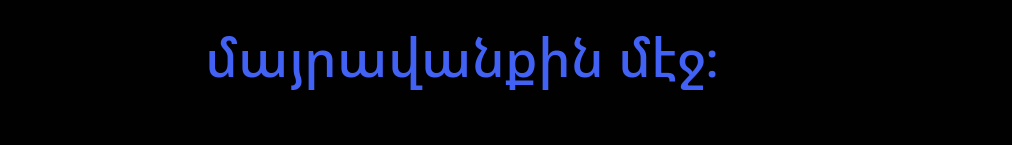մայրավանքին մէջ։